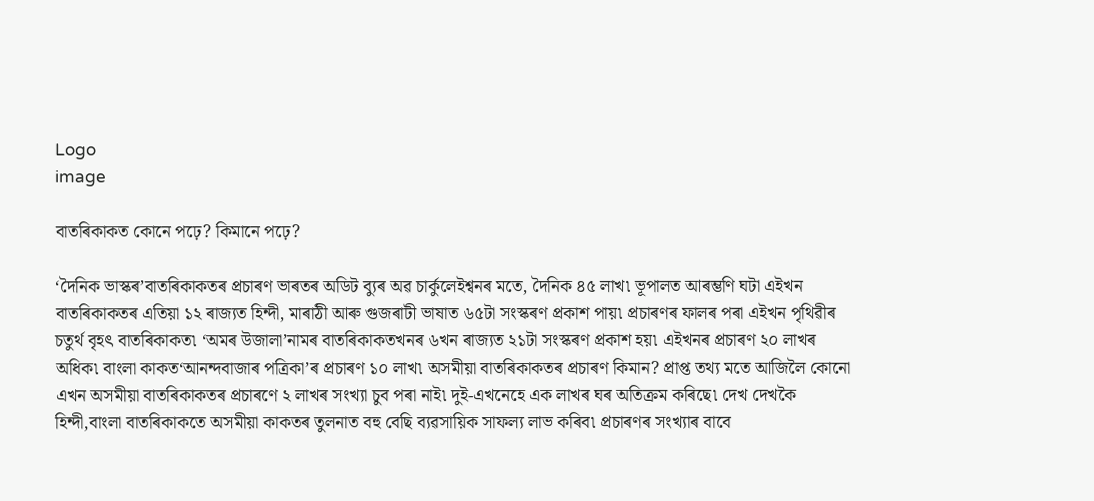Logo
image

বাতৰিকাকত কোনে পঢ়ে? কিমানে পঢ়ে?

‘দৈনিক ভাস্কৰ’বাতৰিকাকতৰ প্ৰচাৰণ ভাৰতৰ অডিট ব্যুৰ অৱ চাৰ্কুলেইশ্বনৰ মতে, দৈনিক ৪৫ লাখ৷ ভূপালত আৰম্ভণি ঘটা এইখন বাতৰিকাকতৰ এতিয়া ১২ ৰাজ্যত হিন্দী, মাৰাঠী আৰু গুজৰাটী ভাষাত ৬৫টা সংস্কৰণ প্ৰকাশ পায়৷ প্ৰচাৰণৰ ফালৰ পৰা এইখন পৃথিৱীৰ চতুৰ্থ বৃহৎ বাতৰিকাকত৷ ‘অমৰ উজালা’নামৰ বাতৰিকাকতখনৰ ৬খন ৰাজ্যত ২১টা সংস্কৰণ প্ৰকাশ হয়৷ এইখনৰ প্ৰচাৰণ ২০ লাখৰ অধিক৷ বাংলা কাকত‘আনন্দবাজাৰ পত্ৰিকা’ৰ প্ৰচাৰণ ১০ লাখ৷ অসমীয়া বাতৰিকাকতৰ প্ৰচাৰণ কিমান? প্ৰাপ্ত তথ্য মতে আজিলৈ কোনো এখন অসমীয়া বাতৰিকাকতৰ প্ৰচাৰণে ২ লাখৰ সংখ্যা চুব পৰা নাই৷ দুই-এখনেহে এক লাখৰ ঘৰ অতিক্ৰম কৰিছে৷ দেখ দেখকৈ হিন্দী,বাংলা বাতৰিকাকতে অসমীয়া কাকতৰ তুলনাত বহু বেছি ব্যৱসায়িক সাফল্য লাভ কৰিব৷ প্ৰচাৰণৰ সংখ্যাৰ বাবে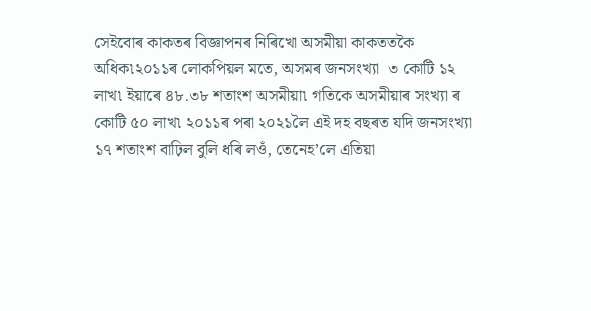সেইবোৰ কাকতৰ বিজ্ঞাপনৰ নিৰিখো অসমীয়া কাকততকৈ অধিক৷২০১১ৰ লোকপিয়ল মতে, অসমৰ জনসংখ্যা  ৩ কোটি ১২ লাখ৷ ইয়াৰে ৪৮.৩৮ শতাংশ অসমীয়া৷ গতিকে অসমীয়াৰ সংখ্যা ৰ কোটি ৫০ লাখ৷ ২০১১ৰ পৰা ২০২১লৈ এই দহ বছৰত যদি জনসংখ্যা ১৭ শতাংশ বাঢ়িল বুলি ধৰি লওঁ, তেনেহ’লে এতিয়া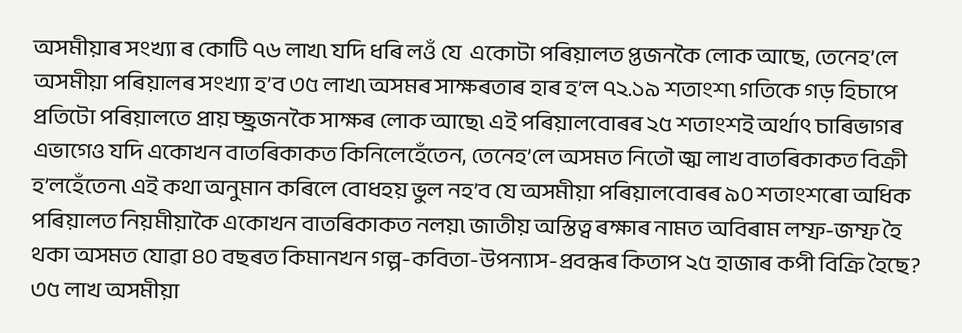অসমীয়াৰ সংখ্যা ৰ কোটি ৭৬ লাখ৷ যদি ধৰি লওঁ যে  একোটা পৰিয়ালত প্তজনকৈ লোক আছে, তেনেহ’লে অসমীয়া পৰিয়ালৰ সংখ্যা হ’ব ৩৫ লাখ৷ অসমৰ সাক্ষৰতাৰ হাৰ হ’ল ৭২.১৯ শতাংশ৷ গতিকে গড় হিচাপে প্ৰতিটো পৰিয়ালতে প্ৰায় চ্ছ্ৰজনকৈ সাক্ষৰ লোক আছে৷ এই পৰিয়ালবোৰৰ ২৫ শতাংশই অৰ্থাৎ চাৰিভাগৰ এভাগেও যদি একোখন বাতৰিকাকত কিনিলেহেঁতেন, তেনেহ’লে অসমত নিতৌ জ্ঝ লাখ বাতৰিকাকত বিক্ৰী হ’লহেঁতেন৷ এই কথা অনুমান কৰিলে বোধহয় ভুল নহ’ব যে অসমীয়া পৰিয়ালবোৰৰ ৯০ শতাংশৰো অধিক পৰিয়ালত নিয়মীয়াকৈ একোখন বাতৰিকাকত নলয়৷ জাতীয় অস্তিত্ব ৰক্ষাৰ নামত অবিৰাম লম্ফ-জম্ফ হৈ থকা অসমত যোৱা ৪০ বছৰত কিমানখন গল্প-কবিতা-উপন্যাস-প্ৰবন্ধৰ কিতাপ ২৫ হাজাৰ কপী বিক্ৰি হৈছে? ৩৫ লাখ অসমীয়া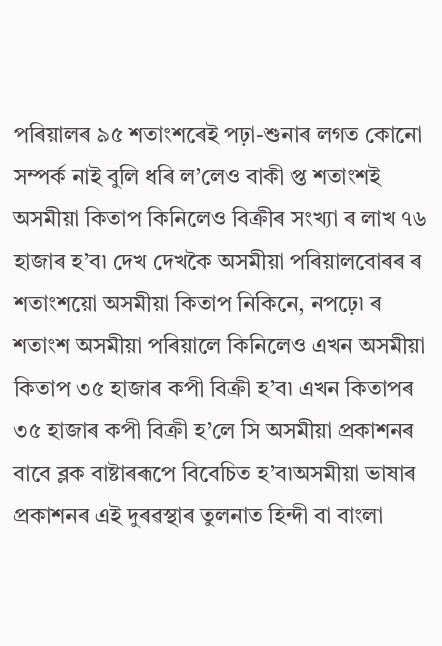পৰিয়ালৰ ৯৫ শতাংশৰেই পঢ়া-শুনাৰ লগত কোনো সম্পৰ্ক নাই বুলি ধৰি ল’লেও বাকী প্ত শতাংশই অসমীয়া কিতাপ কিনিলেও বিক্ৰীৰ সংখ্যা ৰ লাখ ৭৬ হাজাৰ হ’ব৷ দেখ দেখকৈ অসমীয়া পৰিয়ালবোৰৰ ৰ শতাংশয়ো অসমীয়া কিতাপ নিকিনে, নপঢ়ে৷ ৰ শতাংশ অসমীয়া পৰিয়ালে কিনিলেও এখন অসমীয়া কিতাপ ৩৫ হাজাৰ কপী বিক্ৰী হ’ব৷ এখন কিতাপৰ ৩৫ হাজাৰ কপী বিক্ৰী হ’লে সি অসমীয়া প্ৰকাশনৰ বাবে ব্লক বাষ্টাৰৰূপে বিবেচিত হ’ব৷অসমীয়া ভাষাৰ প্ৰকাশনৰ এই দুৰৱস্থাৰ তুলনাত হিন্দী বা বাংলা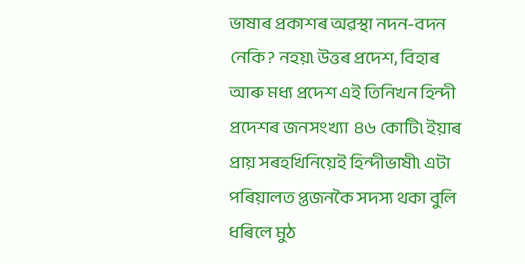ভাষাৰ প্ৰকাশৰ অৱস্থা নদন-বদন নেকি? নহয়৷ উত্তৰ প্ৰদেশ, বিহাৰ আৰু মধ্য প্ৰদেশ এই তিনিখন হিন্দী প্ৰদেশৰ জনসংখ্যা  ৪৬ কোটি৷ ইয়াৰ প্ৰায় সৰহখিনিয়েই হিন্দীভাষী৷ এটা পৰিয়ালত প্তজনকৈ সদস্য থকা বুলি ধৰিলে মুঠ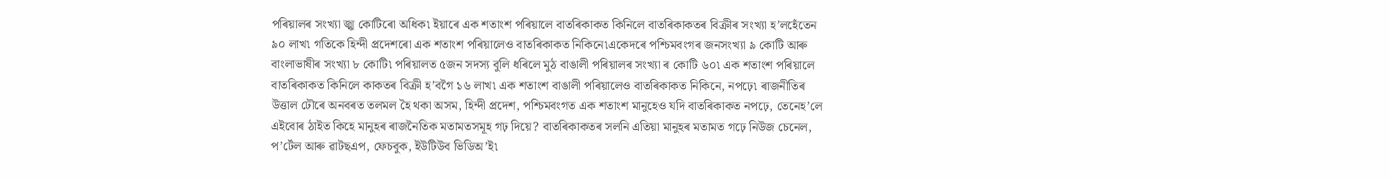পৰিয়ালৰ সংখ্যা জ্ঝ কোটিৰো অধিক৷ ইয়াৰে এক শতাংশ পৰিয়ালে বাতৰিকাকত কিনিলে বাতৰিকাকতৰ বিক্ৰীৰ সংখ্যা হ’লহেঁতেন ৯০ লাখ৷ গতিকে হিন্দী প্ৰদেশৰো এক শতাংশ পৰিয়ালেও বাতৰিকাকত নিকিনে৷একেদৰে পশ্চিমবংগৰ জনসংখ্যা ৯ কোটি আৰু বাংলাভাষীৰ সংখ্যা ৮ কোটি৷ পৰিয়ালত ৫জন সদস্য বুলি ধৰিলে মুঠ বাঙালী পৰিয়ালৰ সংখ্যা ৰ কোটি ৬০৷ এক শতাংশ পৰিয়ালে বাতৰিকাকত কিনিলে কাকতৰ বিক্ৰী হ’বগৈ ১৬ লাখ৷ এক শতাংশ বাঙালী পৰিয়ালেও বাতৰিকাকত নিকিনে, নপঢ়ে৷ ৰাজনীতিৰ উত্তাল ঢৌৰে অনবৰত তলমল হৈ থকা অসম, হিন্দী প্ৰদেশ, পশ্চিমবংগত এক শতাংশ মানুহেও যদি বাতৰিকাকত নপঢ়ে, তেনেহ’লে এইবোৰ ঠাইত কিহে মানুহৰ ৰাজনৈতিক মতামতসমূহ গঢ় দিয়ে? বাতৰিকাকতৰ সলনি এতিয়া মানুহৰ মতামত গঢ়ে নিউজ চেনেল, প’ৰ্টেল আৰু ৱাটছএপ, ফেচবুক, ইউটিউব ভিডিঅ’ই৷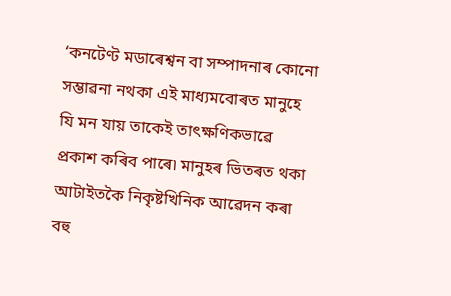‘কনটেণ্ট মডাৰেশ্বন বা সম্পাদনাৰ কোনো সম্ভাৱনা নথকা এই মাধ্যমবোৰত মানুহে যি মন যায় তাকেই তাৎক্ষণিকভাৱে প্ৰকাশ কৰিব পাৰে৷ মানুহৰ ভিতৰত থকা আটাইতকৈ নিকৃষ্টখিনিক আৱেদন কৰা বহু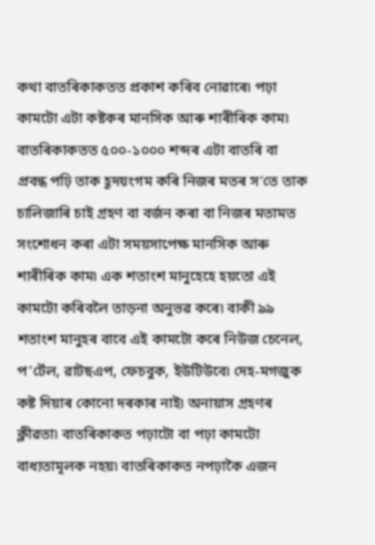কথা বাতৰিকাকতত প্ৰকাশ কৰিব নোৱাৰে৷ পঢ়া কামটো এটা কষ্টকৰ মানসিক আৰু শাৰীৰিক কাম৷ বাতৰিকাকতত ৫০০-১০০০ শব্দৰ এটা বাতৰি বা প্ৰবন্ধ পঢ়ি তাক হূদয়ংগম কৰি নিজৰ মতৰ স’তে তাক চালিজাৰি চাই গ্ৰহণ বা বৰ্জন কৰা বা নিজৰ মতামত সংশোধন কৰা এটা সময়সাপেক্ষ মানসিক আৰু শাৰীৰিক কাম৷ এক শতাংশ মানুহেহে হয়তো এই কামটো কৰিবলৈ তাড়না অনুভৱ কৰে৷ বাকী ৯৯ শতাংশ মানুহৰ বাবে এই কামটো কৰে নিউজ চেনেল, প’ৰ্টেল, ৱাটছএপ, ফেচবুক, ইউটিউবে৷ দেহ-মগজুক কষ্ট দিয়াৰ কোনো দৰকাৰ নাই৷ অনায়াস গ্ৰহণৰ ক্লীৱতা৷ বাতৰিকাকত পঢ়াটো বা পঢ়া কামটো বাধ্যতামূলক নহয়৷ বাতৰিকাকত নপঢ়াকৈ এজন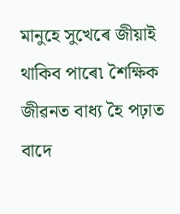মানুহে সুখেৰে জীয়াই থাকিব পাৰে৷ শৈক্ষিক জীৱনত বাধ্য হৈ পঢ়াত বাদে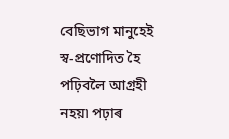বেছিভাগ মানুহেই স্ব-প্ৰণোদিত হৈ পঢ়িবলৈ আগ্ৰহী নহয়৷ পঢ়াৰ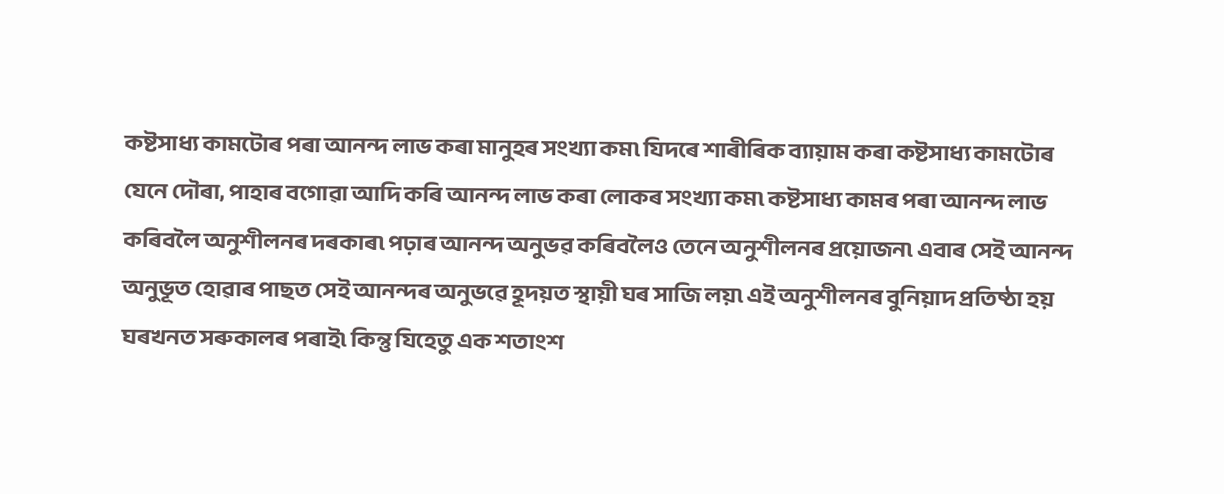কষ্টসাধ্য কামটোৰ পৰা আনন্দ লাভ কৰা মানুহৰ সংখ্যা কম৷ যিদৰে শাৰীৰিক ব্যায়াম কৰা কষ্টসাধ্য কামটোৰ যেনে দৌৰা, পাহাৰ বগোৱা আদি কৰি আনন্দ লাভ কৰা লোকৰ সংখ্যা কম৷ কষ্টসাধ্য কামৰ পৰা আনন্দ লাভ কৰিবলৈ অনুশীলনৰ দৰকাৰ৷ পঢ়াৰ আনন্দ অনুভৱ কৰিবলৈও তেনে অনুশীলনৰ প্ৰয়োজন৷ এবাৰ সেই আনন্দ অনুভূত হোৱাৰ পাছত সেই আনন্দৰ অনুভৱে হূদয়ত স্থায়ী ঘৰ সাজি লয়৷ এই অনুশীলনৰ বুনিয়াদ প্ৰতিষ্ঠা হয় ঘৰখনত সৰুকালৰ পৰাই৷ কিন্তু যিহেতু এক শতাংশ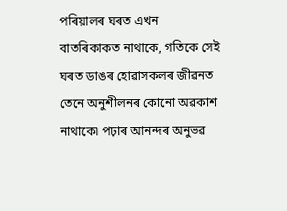পৰিয়ালৰ ঘৰত এখন বাতৰিকাকত নাথাকে, গতিকে সেই ঘৰত ডাঙৰ হোৱাসকলৰ জীৱনত তেনে অনুশীলনৰ কোনো অৱকাশ নাথাকে৷ পঢ়াৰ আনন্দৰ অনুভৱ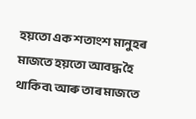হয়তো এক শতাংশ মানুহৰ মাজতে হয়তো আবদ্ধ হৈ থাকিব৷ আৰু তাৰ মাজতে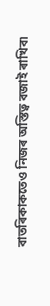বাতৰিকাকতেও নিজৰ অস্তিত্ব বজাই ৰাখিব৷